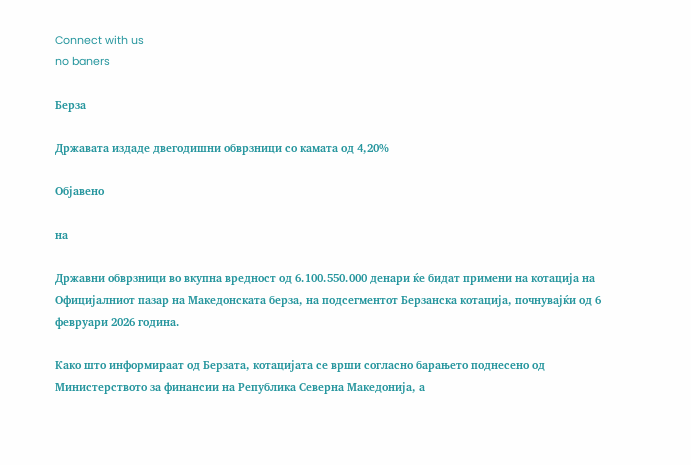Connect with us
no baners

Берза

Државата издаде двегодишни обврзници со камата од 4,20%

Објавено

на

Државни обврзници во вкупна вредност од 6.100.550.000 денари ќе бидат примени на котација на Официјалниот пазар на Македонската берза, на подсегментот Берзанска котација, почнувајќи од 6 февруари 2026 година.

Како што информираат од Берзата, котацијата се врши согласно барањето поднесено од Министерството за финансии на Република Северна Македонија, а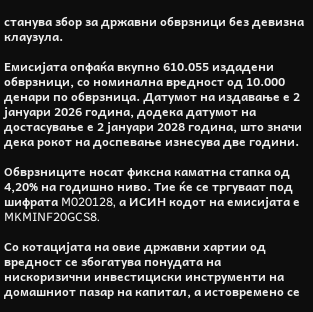станува збор за државни обврзници без девизна клаузула.

Емисијата опфаќа вкупно 610.055 издадени обврзници, со номинална вредност од 10.000 денари по обврзница. Датумот на издавање е 2 јануари 2026 година, додека датумот на достасување е 2 јануари 2028 година, што значи дека рокот на доспевање изнесува две години.

Обврзниците носат фиксна каматна стапка од 4,20% на годишно ниво. Тие ќе се тргуваат под шифрата M020128, а ИСИН кодот на емисијата е MKMINF20GCS8.

Со котацијата на овие државни хартии од вредност се збогатува понудата на нискоризични инвестициски инструменти на домашниот пазар на капитал, а истовремено се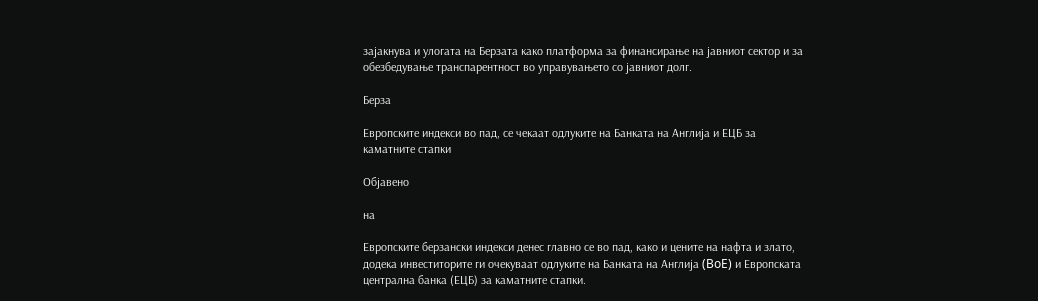зајакнува и улогата на Берзата како платформа за финансирање на јавниот сектор и за обезбедување транспарентност во управувањето со јавниот долг.

Берза

Европските индекси во пад, се чекаат одлуките на Банката на Англија и ЕЦБ за каматните стапки

Објавено

на

Европските берзански индекси денес главно се во пад, како и цените на нафта и злато, додека инвеститорите ги очекуваат одлуките на Банката на Англија (BoE) и Европската централна банка (ЕЦБ) за каматните стапки.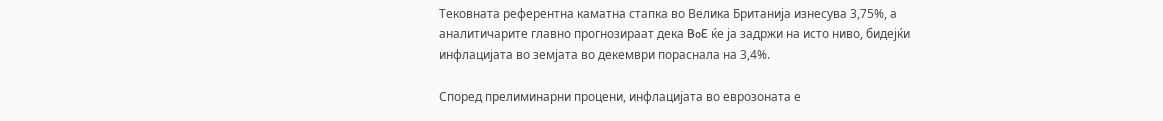Тековната референтна каматна стапка во Велика Британија изнесува 3,75%, а аналитичарите главно прогнозираат дека BoE ќе ја задржи на исто ниво, бидејќи инфлацијата во земјата во декември пораснала на 3,4%.

Според прелиминарни процени, инфлацијата во еврозоната е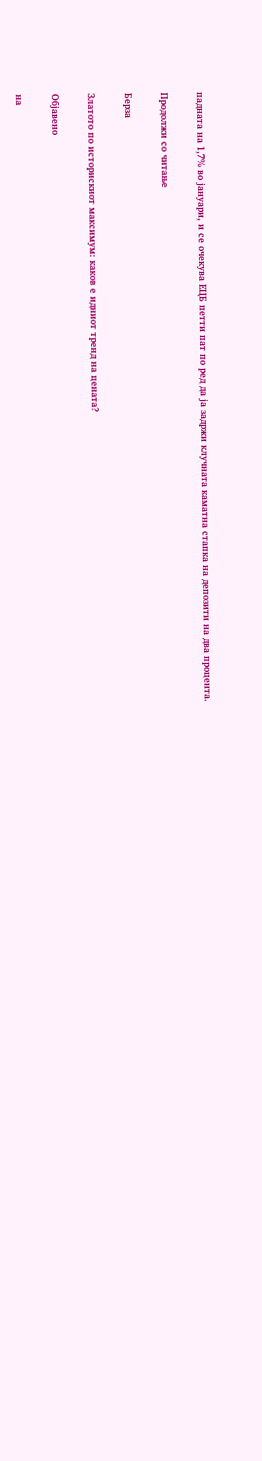падната на 1,7% во јануари, и се очекува ЕЦБ петти пат по ред да ја задржи клучната каматна стапка на депозити на два процента.

Продолжи со читање

Берза

Златото по историскиот максимум: каков е идниот тренд на цената?

Објавено

на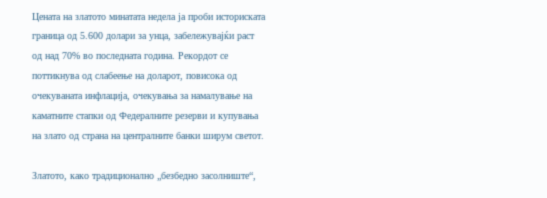Цената на златото минатата недела ја проби историската граница од 5.600 долари за унца, забележувајќи раст од над 70% во последната година. Рекордот се поттикнува од слабеење на доларот, повисока од очекуваната инфлација, очекувања за намалување на каматните стапки од Федералните резерви и купувања на злато од страна на централните банки ширум светот.

Златото, како традиционално „безбедно засолниште“,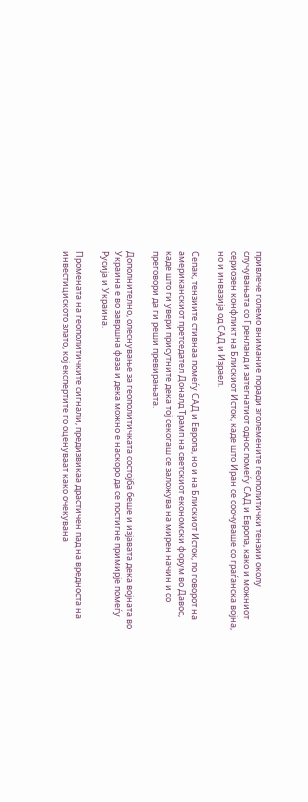привлече големо внимание поради зголемените геополитички тензии околу случувањата со Гренланд и затегнатиот однос помеѓу САД и Европа, како и можниот сериозен конфликт на Блискиот Исток, каде што Иран се соочуваше со граѓанска војна, но и инвазија од САД и Израел.

Сепак, тензиите стивнаа помеѓу САД и Европа, но и на Блискиот Исток, по говорот на американскиот претседател Доналд Трамп на светскиот економски форум во Давос, каде што ги увери присутните дека тој секогаш се заложува на мирен начин и со преговори да ги реши превирањата.

Дополнително, олеснување за геополитичката состојба беше и изјавата дека војната во Украина е во завршна фаза и дека можно е наскоро да се постигне примирје помеѓу Русија и Украина.

Промената на геополитичките сигнали, предизвикаа драстичен пад на вредноста на инвестициското злато, кој експертите го оценуваат како очекувана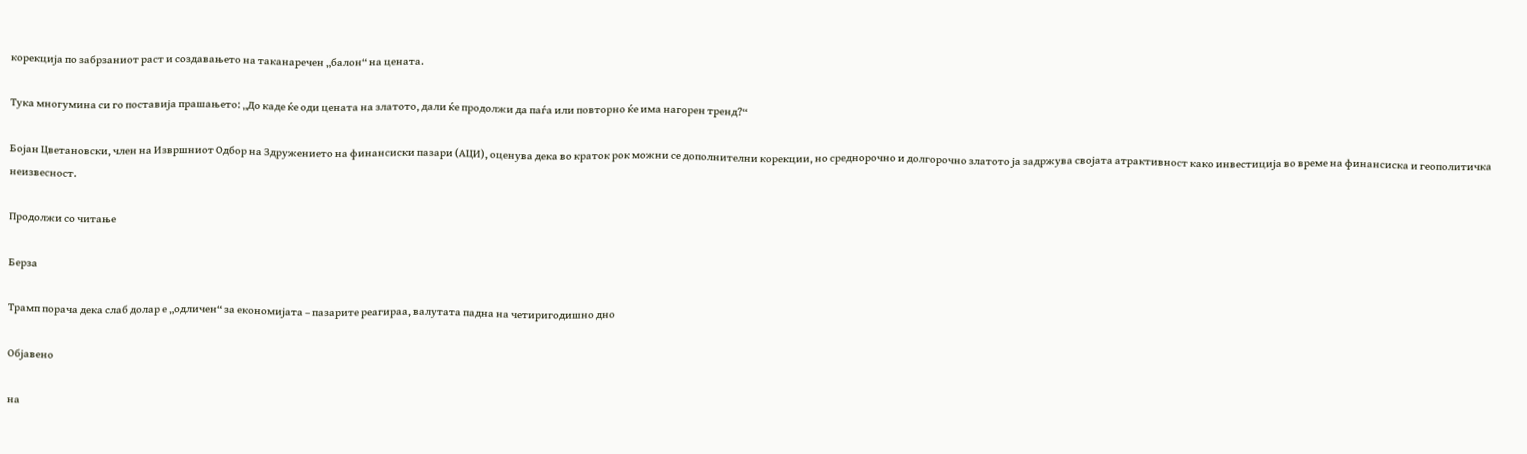корекција по забрзаниот раст и создавањето на таканаречен „балон“ на цената.

Тука многумина си го поставија прашањето: „До каде ќе оди цената на златото, дали ќе продолжи да паѓа или повторно ќе има нагорен тренд?“

Бојан Цветановски, член на Извршниот Одбор на Здружението на финансиски пазари (АЦИ), оценува дека во краток рок можни се дополнителни корекции, но среднорочно и долгорочно златото ја задржува својата атрактивност како инвестиција во време на финансиска и геополитичка неизвесност.

Продолжи со читање

Берза

Трамп порача дека слаб долар е „одличен“ за економијата – пазарите реагираа, валутата падна на четиригодишно дно

Објавено

на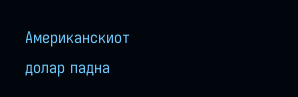Американскиот долар падна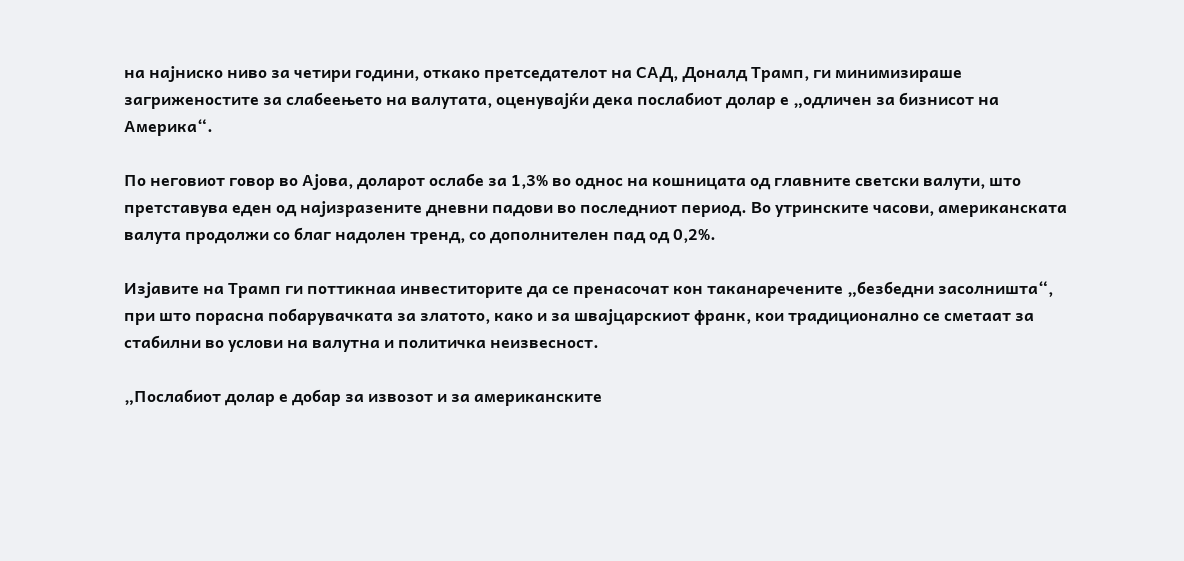на најниско ниво за четири години, откако претседателот на САД, Доналд Трамп, ги минимизираше загриженостите за слабеењето на валутата, оценувајќи дека послабиот долар е „одличен за бизнисот на Америка“.

По неговиот говор во Ајова, доларот ослабе за 1,3% во однос на кошницата од главните светски валути, што претставува еден од најизразените дневни падови во последниот период. Во утринските часови, американската валута продолжи со благ надолен тренд, со дополнителен пад од 0,2%.

Изјавите на Трамп ги поттикнаа инвеститорите да се пренасочат кон таканаречените „безбедни засолништа“, при што порасна побарувачката за златото, како и за швајцарскиот франк, кои традиционално се сметаат за стабилни во услови на валутна и политичка неизвесност.

„Послабиот долар е добар за извозот и за американските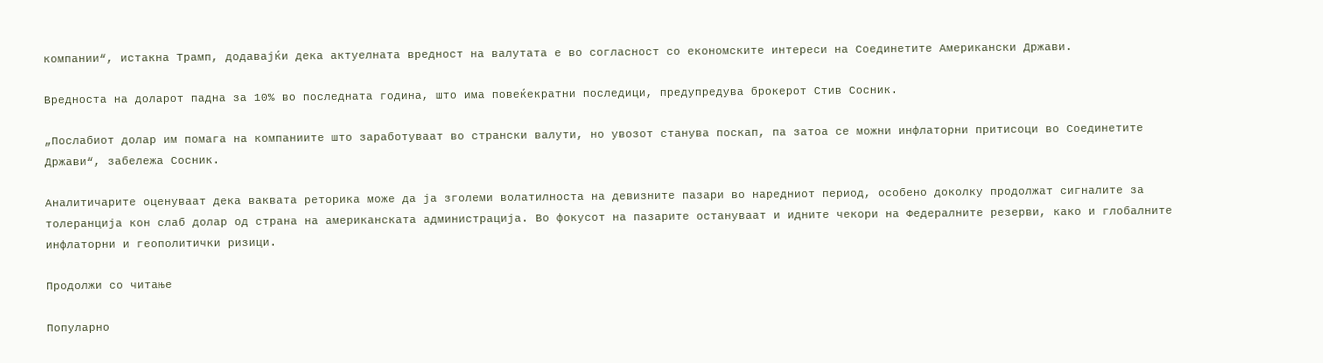компании“, истакна Трамп, додавајќи дека актуелната вредност на валутата е во согласност со економските интереси на Соединетите Американски Држави.

Вредноста на доларот падна за 10% во последната година, што има повеќекратни последици, предупредува брокерот Стив Сосник.

„Послабиот долар им помага на компаниите што заработуваат во странски валути, но увозот станува поскап, па затоа се можни инфлаторни притисоци во Соединетите Држави“, забележа Сосник.

Аналитичарите оценуваат дека ваквата реторика може да ја зголеми волатилноста на девизните пазари во наредниот период, особено доколку продолжат сигналите за толеранција кон слаб долар од страна на американската администрација. Во фокусот на пазарите остануваат и идните чекори на Федералните резерви, како и глобалните инфлаторни и геополитички ризици.

Продолжи со читање

Популарно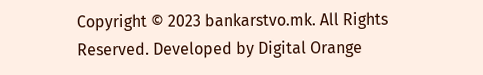Copyright © 2023 bankarstvo.mk. All Rights Reserved. Developed by Digital Orange